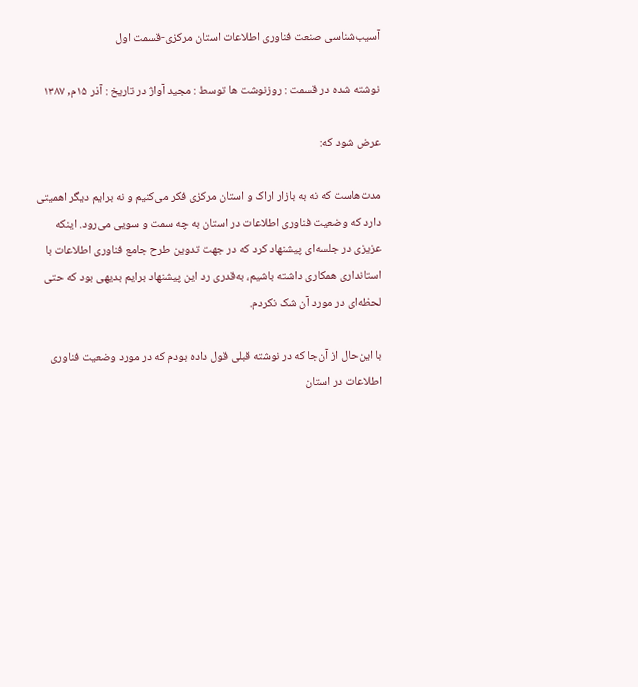آسیب‌شناسی صنعت فناوری اطلاعات استان مرکزی-قسمت اول

نوشته شده در قسمت : روزنوشت ها توسط : مجید آواژ در تاریخ : آذر ۱۵م, ۱۳۸۷

عرض شود که:

مدت‌هاست که نه به بازار اراک و استان مرکزی فکر می‌کنیم و نه برایم دیگر اهمیتی دارد که وضعیت فناوری اطلاعات در استان به چه سمت و سویی می‌رود. اینکه عزیزی در جلسه‌ای پیشنهاد کرد که در جهت تدوین طرح جامع فناوری اطلاعات با استانداری همکاری داشته باشیم، به‌قدری رد این پیشنهاد برایم بدیهی بود که حتی لحظه‌ای در مورد آن شک نکردم.

با این‌حال از آن‌جا که در نوشته قبلی قول داده بودم که در مورد وضعیت فناوری اطلاعات در استان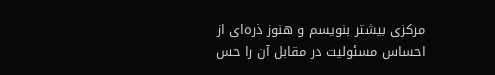مرکزی بیشتر بنویسم و هنوز ذره‌ای از احساس مسئولیت در مقابل آن را حس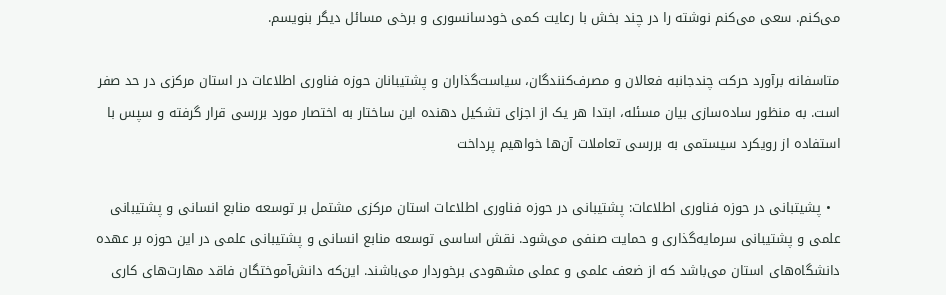می‌کنم. سعی می‌کنم نوشته‌ را در چند بخش با رعایت کمی خودسانسوری و برخی مسائل دیگر بنویسم.

متاسفانه برآورد حرکت چندجانبه فعالان و مصرف‌کنندگان، سیاست‌گذاران و پشتیبانان حوزه فناوری اطلاعات در استان مرکزی در حد صفر است. به منظور ساده‌سازی بیان مسئله، ابتدا هر یک از اجزای تشکیل دهنده این ساختار به اختصار مورد بررسی قرار گرفته و سپس با استفاده از رویکرد سیستمی به بررسی تعاملات آن‌ها خواهیم پرداخت

  • پشیتبانی در حوزه فناوری اطلاعات: پشتیبانی در حوزه فناوری اطلاعات استان مرکزی مشتمل بر توسعه منابع انسانی و پشتیبانی علمی و پشتیبانی سرمایه‌گذاری و حمایت صنفی می‌شود. نقش اساسی توسعه منابع انسانی و پشتیبانی علمی در این حوزه بر عهده دانشگاه‌های استان می‌باشد که از ضعف علمی و عملی مشهودی برخوردار می‌باشند. این‌که دانش‌آموختگان فاقد مهارت‌های کاری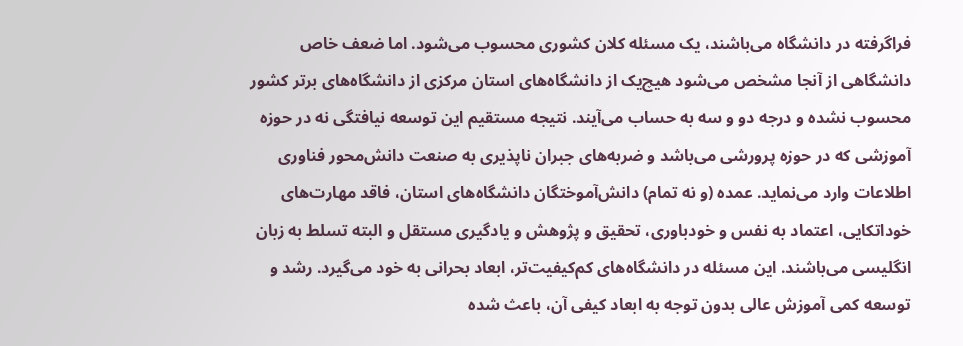فراگرفته در دانشگاه‌ می‌باشند، یک مسئله کلان کشوری محسوب می‌شود. اما ضعف خاص دانشگاهی از آنجا مشخص می‌شود هیچ‌یک از دانشگا‌‌ه‌های استان مرکزی از دانشگاه‌های برتر کشور محسوب نشده و درجه دو و سه به حساب می‌آیند. نتیجه مستقیم این توسعه نیافتگی نه در حوزه آموزشی که در حوزه پرورشی می‌باشد و ضربه‌های جبران ناپذیری به صنعت دانش‌محور فناوری اطلاعات وارد می‌نماید. عمده (و نه تمام) دانش‌آموختگان دانشگاه‌های استان، فاقد مهارت‌های خوداتکایی، اعتماد به نفس و خودباوری، تحقیق و پژوهش و یادگیری مستقل و البته تسلط به زبان انگلیسی می‌باشند. این مسئله در دانشگاه‌های کم‌کیفیت‌تر، ابعاد بحرانی به خود می‌گیرد. رشد و توسعه کمی آموزش عالی بدون توجه به ابعاد کیفی آن، باعث شده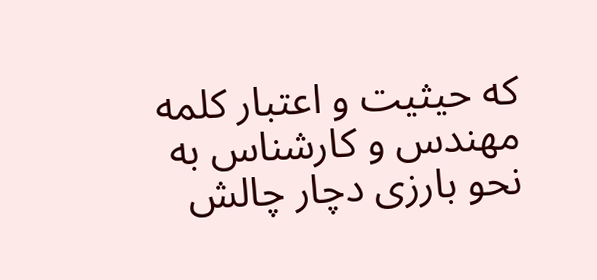که حیثیت و اعتبار کلمه مهندس و کارشناس به نحو بارزی دچار چالش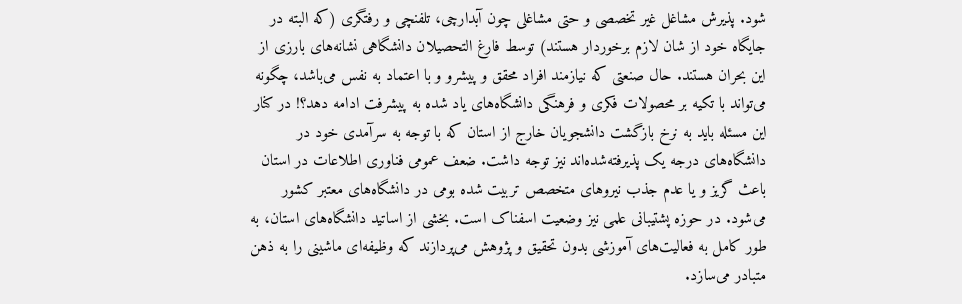شود. پذیرش مشاغل غیر تخصصی و حتی مشاغلی چون آبدارچی، تلفنچی و رفتگری (که البته در جایگاه خود از شان لازم برخوردار هستند) توسط فارغ التحصیلان دانشگاهی نشانه‌های بارزی از این بحران هستند. حال صنعتی که نیازمند افراد محقق و پیشرو و با اعتماد به نفس می‌باشد، چگونه می‌تواند با تکیه بر محصولات فکری و فرهنگی دانشگاه‌های یاد شده به پیشرفت ادامه دهد؟! در کنار این مسئله باید به نرخ بازگشت دانشجویان خارج از استان که با توجه به سرآمدی خود در دانشگاه‌های درجه یک پذیرفته‌شده‌اند نیز توجه داشت. ضعف عمومی فناوری اطلاعات در استان باعث گریز و یا عدم جذب نیروهای متخصص تربیت شده بومی در دانشگاه‌های معتبر کشور می‌شود. در حوزه پشتیبانی علمی نیز وضعیت اسفناک است. بخشی از اساتید دانشگاه‌های استان، به طور کامل به فعالیت‌های آموزشی بدون تحقیق و پژوهش می‌پردازند که وظیفه‌ای ماشینی را به ذهن متبادر می‌سازد.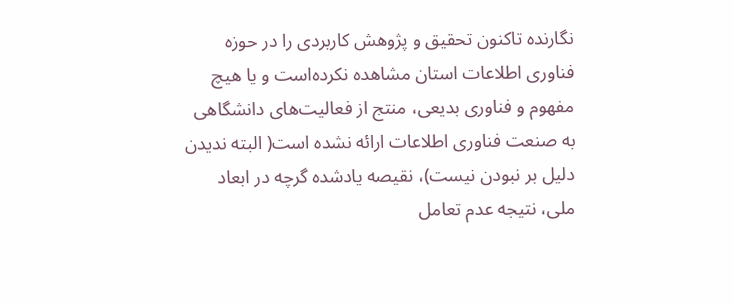نگارنده تاکنون تحقیق و پژوهش کاربردی را در حوزه فناوری اطلاعات استان مشاهده نکرده‌است و یا هیچ مفهوم و فناوری بدیعی، منتج از فعالیت‌های دانشگاهی به صنعت فناوری اطلاعات ارائه نشده است( البته ندیدن دلیل بر نبودن نیست)، نقیصه یادشده گرچه در ابعاد ملی، نتیجه عدم تعامل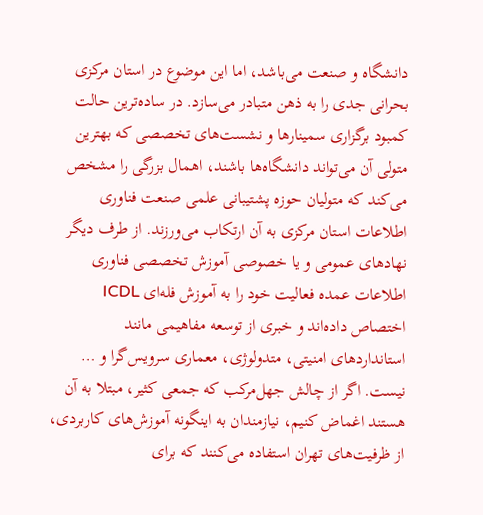دانشگاه و صنعت می‌باشد، اما این موضوع در استان مرکزی بحرانی جدی را به ذهن متبادر می‌سازد. در ساده‌ترین حالت کمبود برگزاری سمینارها و نشست‌های تخصصی که بهترین متولی آن می‌تواند دانشگاه‌ها باشند، اهمال بزرگی را مشخص‌ می‌کند که متولیان حوزه پشتیبانی علمی صنعت فناوری اطلاعات استان مرکزی به آن ارتکاب می‌ورزند. از طرف دیگر نهادهای عمومی و یا خصوصی آموزش‌ تخصصی فناوری اطلاعات عمده فعالیت خود را به آموزش فله‌ای ICDL اختصاص داده‌اند و خبری از توسعه مفاهیمی مانند استانداردهای امنیتی، متدولوژی، معماری سرویس‌گرا و … نیست. اگر از چالش جهل‌مرکب که جمعی کثیر، مبتلا به آن هستند اغماض کنیم، نیازمندان به اینگونه آموزش‌های کاربردی، از ظرفیت‌های تهران استفاده می‌کنند که برای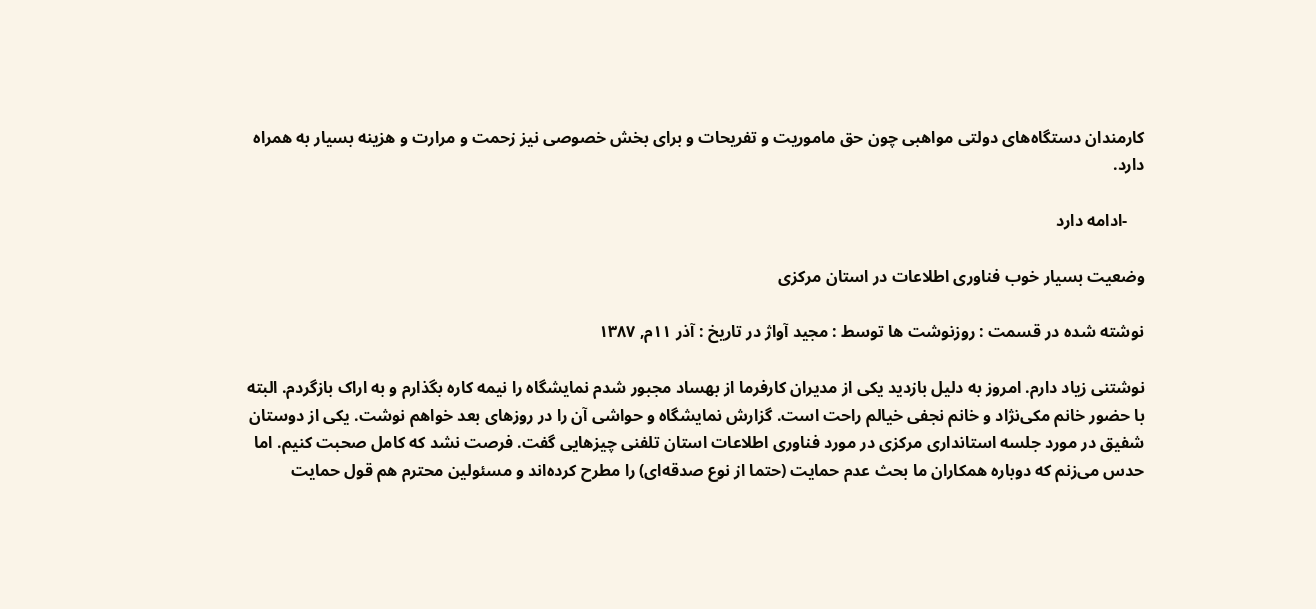کارمندان دستگاه‌های دولتی مواهبی چون حق ماموریت و تفریحات و برای بخش خصوصی نیز زحمت و مرارت و هزینه بسیار به همراه دارد.

    -ادامه دارد

وضعیت بسیار خوب فناوری اطلاعات در استان مرکزی

نوشته شده در قسمت : روزنوشت ها توسط : مجید آواژ در تاریخ : آذر ۱۱م, ۱۳۸۷

نوشتنی زیاد دارم. امروز به دلیل بازدید یکی از مدیران کارفرما از بهساد مجبور شدم نمایشگاه را نیمه کاره بگذارم و به اراک بازگردم. البته با حضور خانم مکی‌نژاد و خانم نجفی خیالم راحت است. گزارش نمایشگاه و حواشی آن را در روزهای بعد خواهم نوشت. یکی از دوستان شفیق در مورد جلسه استانداری مرکزی در مورد فناوری اطلاعات استان تلفنی چیزهایی گفت. فرصت نشد که کامل صحبت کنیم. اما حدس می‌زنم که دوباره همکاران ما بحث عدم حمایت (حتما از نوع صدقه‌ای) را مطرح کرده‌اند و مسئولین محترم هم قول حمایت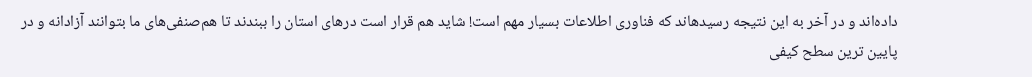داده‌اند و در آخر به این نتیجه رسیدهاند که فناوری اطلاعات بسیار مهم است! شاید هم قرار است درهای استان را ببندند تا هم‌صنفی‌های ما بتوانند آزادانه و در پایین ترین سطح کیفی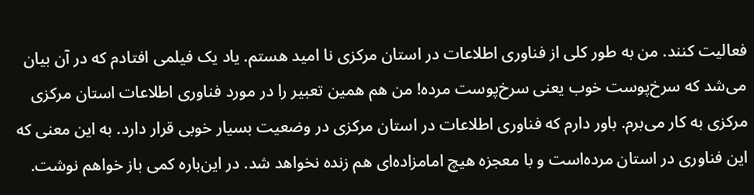فعالیت کنند. من به طور کلی از فناوری اطلاعات در استان مرکزی نا امید هستم. یاد یک فیلمی افتادم که در آن بیان می‌شد که سرخ‌پوست خوب یعنی سرخ‌پوست مرده! من هم همین تعبیر را در مورد فناوری اطلاعات استان مرکزی مرکزی به کار می‌برم. باور دارم که فناوری اطلاعات در استان مرکزی در وضعیت بسیار خوبی قرار دارد. به این معنی که این فناوری در استان مرده‌است و با معجزه هیچ امامزاده‌ای هم زنده نخواهد شد. در این‌باره کمی باز خواهم نوشت.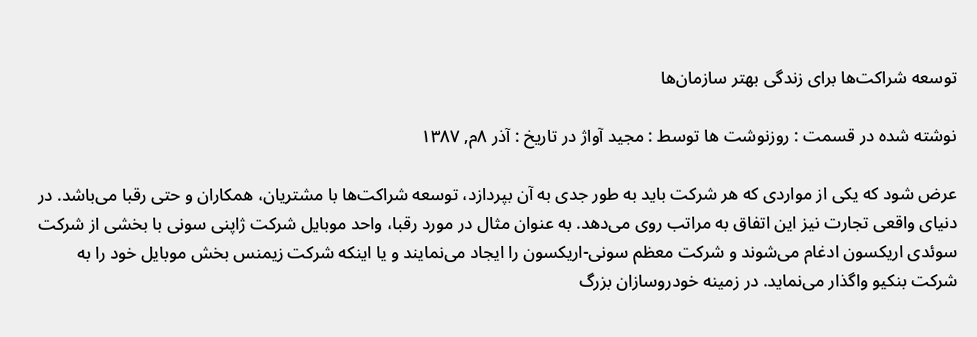توسعه شراکت‌ها برای زندگی بهتر سازمان‌ها

نوشته شده در قسمت : روزنوشت ها توسط : مجید آواژ در تاریخ : آذر ۸م, ۱۳۸۷

عرض شود که یکی از مواردی که هر شرکت باید به طور جدی به آن بپردازد، توسعه شراکت‌ها با مشتریان، همکاران و حتی رقبا می‌باشد. در دنیای واقعی تجارت نیز این اتفاق به مراتب روی می‌دهد. به عنوان مثال در مورد رقبا، واحد موبایل شرکت ژاپنی سونی با بخشی از شرکت سوئدی اریکسون ادغام می‌شوند و شرکت معظم سونی-اریکسون را ایجاد می‌نمایند و یا اینکه شرکت زیمنس بخش موبایل خود را به شرکت بنکیو واگذار می‌نماید. در زمینه خودروسازان بزرگ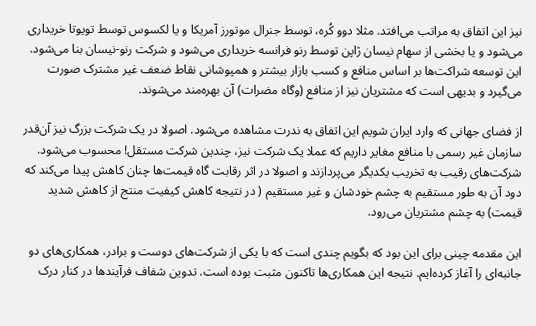نیز این اتفاق به مراتب می‌افتد. مثلا دوو کُره، توسط جنرال موتورز آمریکا و یا لکسوس توسط تویوتا خریداری می‌شود و یا بخشی از سهام نیسان ژاپن توسط رنو فرانسه خریداری می‌شود و شرکت رنو-نیسان بنا می‌شود. این توسعه شراکت‌‌‌ها بر اساس منافع و کسب بازار بیشتر و همپوشانی نقاط ضعف غیر مشترک صورت می‌گیرد و بدیهی است که مشتریان نیز از منافع (وگاه مضرات) آن بهره‌مند می‌شوند.

از فضای جهانی که وارد ایران شویم این اتفاق به ندرت مشاهده می‌شود. اصولا در یک شرکت بزرگ نیز آن‌قدر سازمان غیر رسمی با منافع مغایر داریم که عملا یک شرکت نیز، چندین شرکت مستقل! محسوب می‌شود. شرکت‌های رقیب به تخریب یکدیگر می‌پردازند و اصولا در اثر رقابت گاه قیمت‌ها چنان کاهش پیدا می‌کند که دود آن به طور مستقیم به چشم خودشان و غیر مستقیم ( در نتیجه کاهش کیفیت منتج از کاهش شدید قیمت) به چشم مشتریان می‌رود.

این مقدمه چینی برای این بود که بگویم چندی است که با یکی از شرکت‌های دوست و برادر، همکاری‌های دو جانبه‌ای را آغاز کرده‌ایم. نتیجه این همکاری‌ها تاکنون مثبت بوده است. تدوین شفاف فرآیندها در کنار درک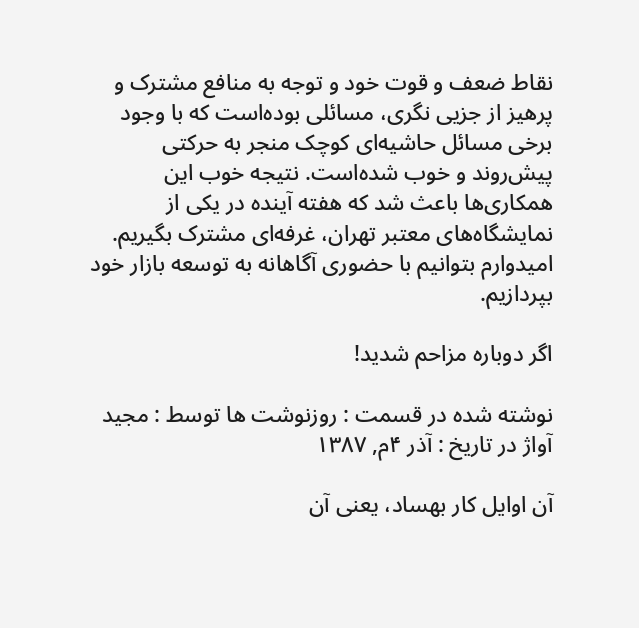نقاط ضعف و قوت خود و توجه به منافع مشترک و پرهیز از جزیی نگری، مسائلی بوده‌است که با وجود برخی مسائل حاشیه‌ای کوچک منجر به حرکتی پیش‌روند و خوب شده‌است. نتیجه خوب این همکاری‌ها باعث شد که هفته آینده در یکی از نمایشگاه‌های معتبر تهران، غرفه‌ای مشترک بگیریم. امیدوارم بتوانیم با حضوری آگاهانه به توسعه بازار خود بپردازیم.

اگر دوباره مزاحم شدید!

نوشته شده در قسمت : روزنوشت ها توسط : مجید آواژ در تاریخ : آذر ۴م, ۱۳۸۷

آن اوایل کار بهساد، یعنی آن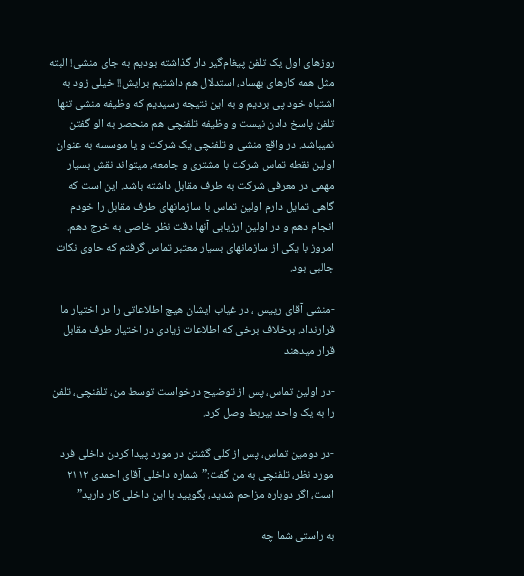روزهای اول یک تلفن پیغام‌گیر دار گذاشته بودیم به جای منشی! البته مثل همه کارهای بهساد، استدلال هم داشتیم برایش!! خیلی زود به اشتباه خود پی بردیم و به این نتیجه رسیدیم که وظیفه منشی تنها تلفن پاسخ دادن نیست و وظیفه تلفنچی هم منحصر به الو گفتن نمیباشد. در واقع منشی و تلفنچی یک شرکت و یا موسسه به عنوان اولین نقطه تماس شرکت با مشتری و جامعه، میتواند نقش بسیار مهمی در معرفی شرکت به طرف مقابل داشته باشد. این است که گاهی تمایل دارم اولین تماس با سازمانهای طرف مقابل را خودم انجام دهم و در اولین ارزیابی آنها دقت نظر خاصی به خرج دهم. امروز با یکی از سازمانهای بسیار معتبر تماس گرفتم که حاوی نکات جالبی بود.

-منشی آقای رییس ، در غیاب ایشان هیچ اطلاعاتی را در اختیار ما قرارنداد. برخلاف برخی که اطلاعات زیادی در اختیار طرف مقابل قرار میدهند

-در اولین تماس، پس از توضیح درخواست توسط من، تلفنچی، تلفن را به یک واحد بیربط وصل کرد.

-در دومین تماس، پس از کلی گشتن در مورد پیدا کردن داخلی فرد مورد نظر، تلفنچی به من گفت:”شماره داخلی آقای احمدی ۲۱۱۲ است، اگر دوباره مزاحم شدید، بگویید با این داخلی کار دارید”

به راستی شما چه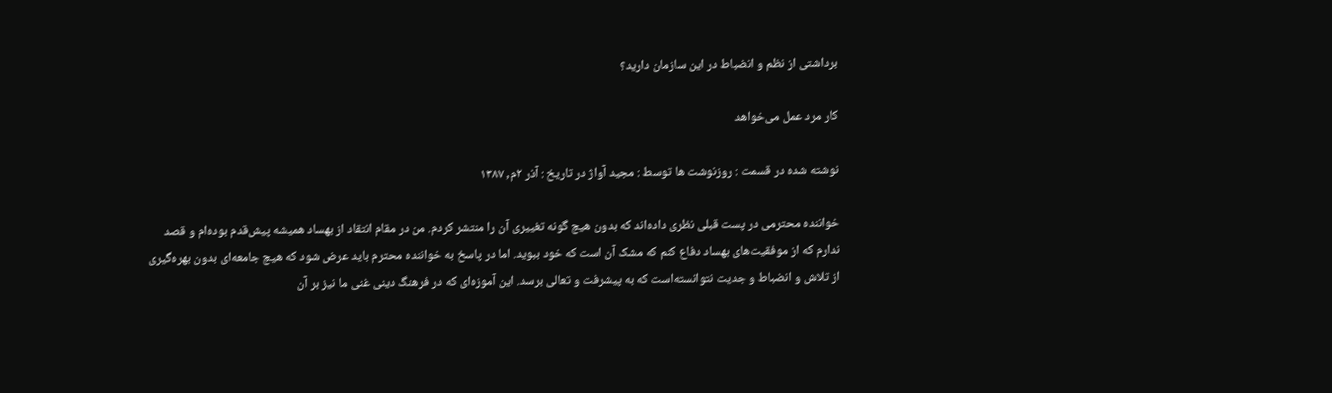برداشتی از نظم و انضباط در این سازمان دارید؟

کار مرد عمل می‌خواهد

نوشته شده در قسمت : روزنوشت ها توسط : مجید آواژ در تاریخ : آذر ۲م, ۱۳۸۷

خواننده محترمی در پست قبلی نظری داده‌اند که بدون هیچ گونه تغییری آن را منتشر کردم. من در مقام انتقاد از بهساد همیشه پیش‌قدم بوده‌ام و قصد ندارم که از موفقیت‌های بهساد دفاع کنم که مشک آن است که خود ببوید. اما در پاسخ به خواننده محترم باید عرض شود که هیچ جامعه‌ای بدون بهره‌گیری از تلاش و انضباط و جدیت نتوانسته‌است که به پیشرفت و تعالی برسد. این آموزه‌ای که در فرهنگ دینی غنی ما نیز بر آن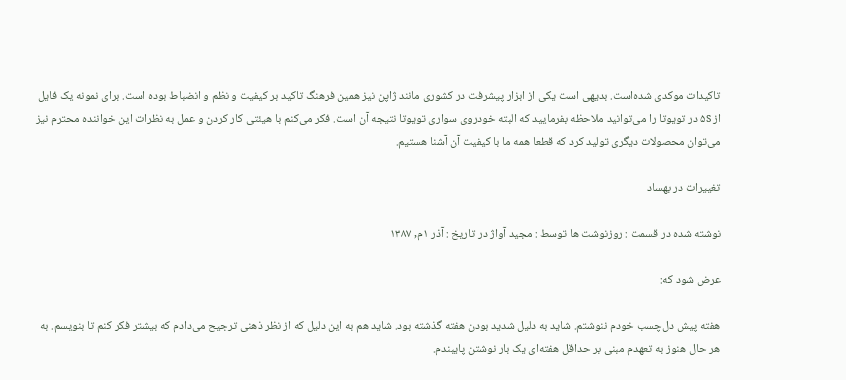تاکیدات موکدی شده‌است. بدیهی است یکی از ابزار پیشرفت در کشوری مانند ژاپن نیز همین فرهنگ تاکید بر کیفیت و نظم و انضباط بوده است. برای نمونه یک فایل از ۵s در تویوتا را می‌توانید ملاحظه بفرمایید که البته خودروی سواری تویوتا نتیجه آن است. فکر می‌کنم با هیئتی کار کردن و عمل به نظرات این خواننده محترم نیز می‌توان محصولات دیگری تولید کرد که قطعا همه ما با کیفیت آن آشنا هستیم.

تغییرات در بهساد

نوشته شده در قسمت : روزنوشت ها توسط : مجید آواژ در تاریخ : آذر ۱م, ۱۳۸۷

عرض شود که:

هفته پیش دل‌چسب خودم ننوشتم. شاید به دلیل شدید بودن هفته گذشته‌ بود. شاید هم به این دلیل که از نظر ذهنی ترجیح می‌دادم که بیشتر فکر کنم تا بنویسم. به هر حال هنوز به تعهدم مبنی بر حداقل هفته‌ای یک بار نوشتن پایبندم.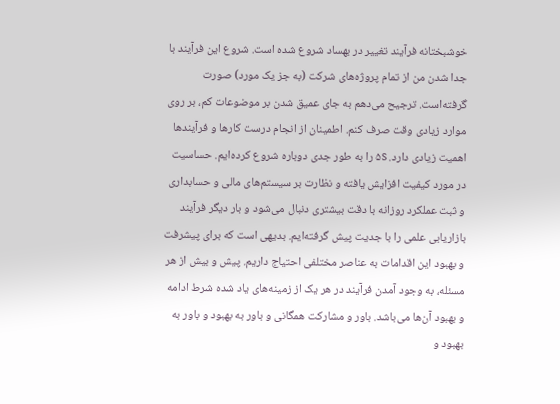خوشبختانه فرآیند تغییر در بهساد شروع شده است. شروع این فرآیند با جدا شدن من از تمام پروژه‌های شرکت (به جز یک مورد) صورت‌ گرفته‌است. ترجیح می‌دهم به جای عمیق شدن بر موضوعات کم، بر روی موارد زیادی وقت صرف کنم. اطمینان از انجام درست کارها و فرآیندها اهمیت زیادی دارد. ۵s را به طور جدی دوباره شروع کرده‌ایم. حساسیت در مورد کیفیت افزایش یافته و نظارت بر سیستم‌های مالی و حسابداری و ثبت عملکرد روزانه با دقت بیشتری دنبال می‌شود و بار دیگر فرآیند بازاریابی علمی را با جدیت پیش گرفته‌ایم. بدیهی است که برای پیشرفت و بهبود این اقدامات به عناصر مختلفی احتیاج داریم. پیش و بیش از هر مسئله، به وجود آمدن فرآیند در هر یک از زمینه‌های یاد شده شرط ادامه و بهبود آن‌ها می‌باشد. باور و مشارکت همگانی و باور به بهبود و باور به بهبود و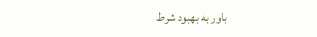باور به بهبود شرط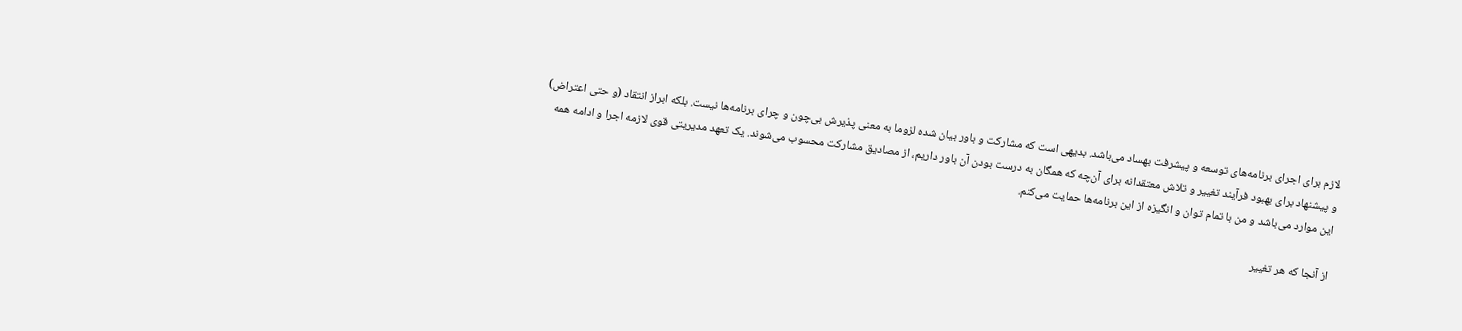لازم برای اجرای برنامه‌های توسعه و پیشرفت بهساد می‌باشد. بدیهی است که مشارکت و باور بیان شده لزوما به معنی پذیرش بی‌چون و چرای برنامه‌ها نیست. بلکه ابراز انتقاد (و حتی اعتراض) و پیشنهاد برای بهبود فرآیند تغییر و تلاش معتقدانه برای آن‌چه که همگان به درست بودن آن باور داریم، از مصادیق مشارکت محسوب می‌شوند. یک تعهد مدیریتی قوی لازمه اجرا و ادامه همه این موارد می‌باشد و من با تمام توان و انگیزه از این برنامه‌ها حمایت می‌کنم.

از آنجا که هر تغییر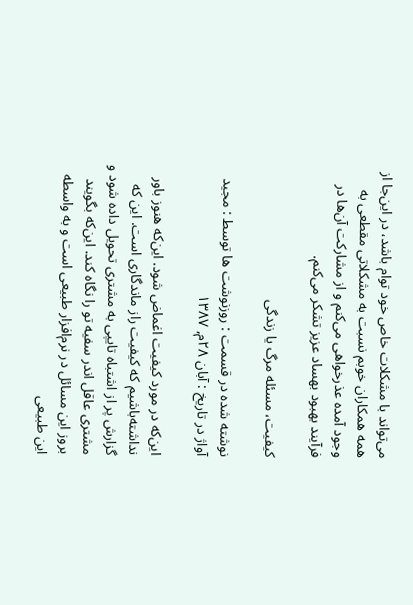می‌تواند با مشکلات خاص خود توام باشد، در این‌جا از همه همکاران خوبم نسبت به مشکلاتی مقطعی به وجود آمده عذرخواهی می‌کنم و از مشارکت آن‌ها در فرآیند بهبود بهساد عزیز تشکر می‌کنم.

کیفیت، مسئله مرگ یا زندگی

نوشته شده در قسمت : روزنوشت ها توسط : مجید آواژ در تاریخ : آبان ۲۸م, ۱۳۸۷

این‌که در مورد کیفیت اغماض شود. این‌که هنوز باور نداشته‌باشیم که کیفیت راز ماندگاری است. این که گزارش پر از اشتباه تایپی به مشتری تحویل داده شود و مشتری عاقل اندر سفیه تو را نگاه کند. این‌که بگویند بروز این مسائل در نرم‌افزار طبیعی است و به واسطه این طبیعی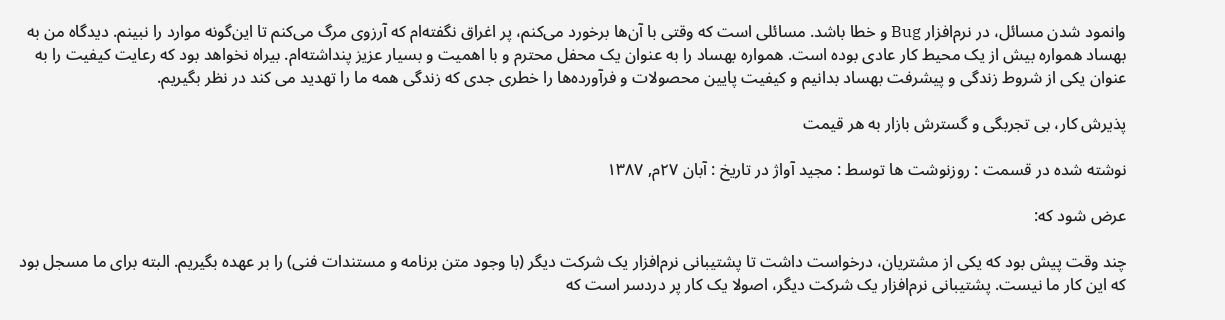وانمود شدن مسائل، در نرم‌افزار Bug و خطا باشد. مسائلی است که وقتی با آن‌ها برخورد می‌کنم، پر اغراق نگفته‌ام که آرزوی مرگ می‌کنم تا این‌گونه موارد را نبینم. دیدگاه من به بهساد همواره بیش از یک محیط کار عادی بوده است. همواره بهساد را به عنوان یک محفل محترم و با اهمیت و بسیار عزیز پنداشته‌ام. بیراه نخواهد بود که رعایت کیفیت را به عنوان یکی از شروط زندگی و پیشرفت بهساد بدانیم و کیفیت پایین محصولات و فرآورده‌ها را خطری جدی که زندگی همه ما را تهدید می کند در نظر بگیریم.

پذیرش کار، بی تجربگی و گسترش بازار به هر قیمت

نوشته شده در قسمت : روزنوشت ها توسط : مجید آواژ در تاریخ : آبان ۲۷م, ۱۳۸۷

عرض شود که:

چند وقت پیش بود که یکی از مشتریان، درخواست داشت تا پشتیبانی نرم‌افزار یک شرکت دیگر (با وجود متن برنامه و مستندات فنی) را بر عهده بگیریم. البته برای ما مسجل بود که این کار ما نیست. پشتیبانی نرم‌افزار یک شرکت دیگر، اصولا یک کار پر دردسر است که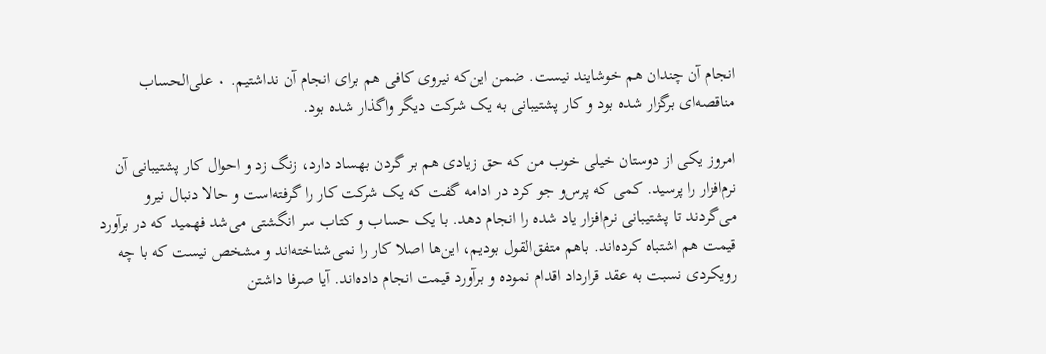انجام آن چندان هم خوشایند نیست. ضمن این‌که نیروی کافی هم برای انجام آن نداشتیم. ۰ علی‌الحساب مناقصه‌ای برگزار شده بود و کار پشتیبانی به یک شرکت دیگر واگذار شده بود.

امروز یکی از دوستان خیلی خوب من که حق زیادی هم بر گردن بهساد دارد، زنگ زد و احوال کار پشتیبانی آن نرم‌افزار را پرسید. کمی که پرس‌و جو کرد در ادامه گفت که یک شرکت کار را گرفته‌است و حالا دنبال نیرو می‌گردند تا پشتیبانی نرم‌افزار یاد شده را انجام دهد. با یک حساب و کتاب سر انگشتی می‌شد فهمید که در برآورد قیمت هم اشتباه کرده‌اند. باهم متفق‌القول بودیم، این‌ها اصلا کار را نمی‌شناخته‌اند و مشخص نیست که با چه رویکردی نسبت به عقد قرارداد اقدام نموده و برآورد قیمت انجام داده‌اند. آیا صرفا داشتن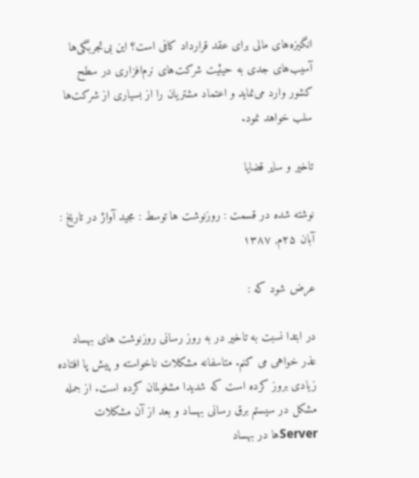انگیزه‌های مالی برای عقد قرارداد کافی است؟ این‌ بی‌تجربگی‌ها آسیب‌های جدی به حیثیت شرکت‌های نرم‌افزاری در سطح کشور وارد می‌نماید و اعتماد مشتریان را از بسیاری از شرکت‌ها سلب خواهد نمود.

تاخیر و سایر قضایا

نوشته شده در قسمت : روزنوشت ها توسط : مجید آواژ در تاریخ : آبان ۲۵م, ۱۳۸۷

عرض شود که :

در ابتدا نسبت به تاخیر در به روز رسانی روزنوشت های بهساد عذر خواهی می کنم. متاسفانه مشکلات ناخواسته و پیش پا افتاده زیادی بروز کرده است که شدیدا مشغولمان کرده است. از جمله مشکل در سیستم برق رسانی بهساد و بعد از آن مشکلات Serverها در بهساد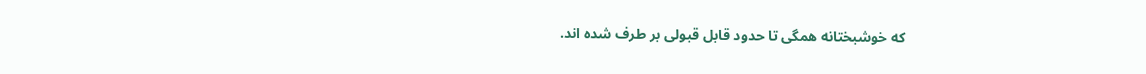که خوشبختانه همگی تا حدود قابل قبولی بر طرف شده اند.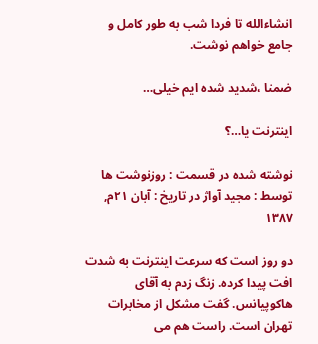انشاءالله تا فردا شب به طور کامل و جامع خواهم نوشت.

ضمنا ،‌شدید شده ایم خیلی…

اینترنت یا…؟

نوشته شده در قسمت : روزنوشت ها توسط : مجید آواژ در تاریخ : آبان ۲۱م, ۱۳۸۷

دو روز است که سرعت اینترنت به شدت افت پیدا کرده. زنگ زدم به آقای هاکوپیانس. گفت مشکل از مخابرات تهران است. راست هم می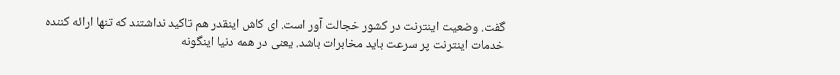گفت. وضعیت اینترنت در کشور خجالت آور است. ای کاش اینقدر هم تاکید نداشتند که تنها ارائه کننده خدمات اینترنت پر سرعت باید مخابرات باشد. یعنی در همه دنیا اینگونه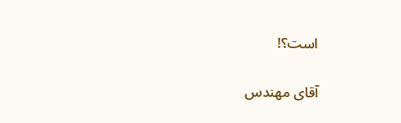است؟!

آقای مهندس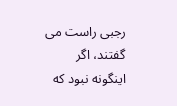رجبی راست می گفتند، اگر اینگونه نبود که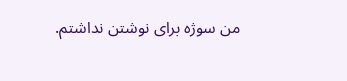من سوژه برای نوشتن نداشتم.